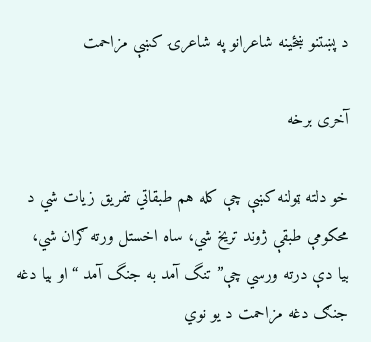د پښتنو ښځينه شاعرانو په شاعرۍ کښې مزاحمت

آخری برخه

خو دلته ټولنه کښې چې کله هم طبقاتي تفريق زيات شي د محکومې طبقې ژوند تريخ شي، ساه اخستل ورته ګران شي، بيا دې درته ورسي چې” تنگ آمد به جنگ آمد “او بيا دغه جنګ دغه مزاحمت د يو نوي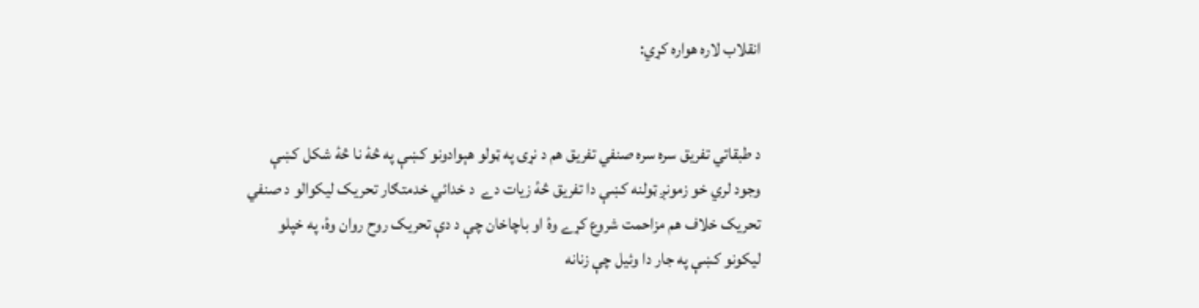انقلاب لاره هواره کړي:


د طبقاتي تفريق سره سره صنفي تفريق هم د نړۍ په ټولو هېوادونو کښې په څۀ نا څۀ شکل کښې وجود لري خو زمونږ ټولنه کښې دا تفريق څۀ زيات دے  د خدائي خدمتګار تحريک ليکوالو د صنفي تحريک خلاف هم مزاحمت شروع کړے وۀ او باچاخان چې د دې تحريک روح روان وۀ، په خپلو ليکونو کښې په جار دا وئيل چې زنانه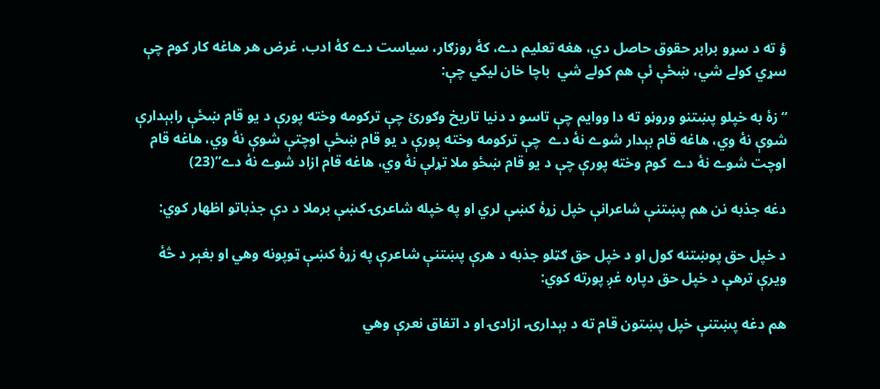ؤ ته د سړو برابر حقوق حاصل دي، هغه تعليم دے، کۀ روزګار، سياست دے کۀ ادب، غرض هر هاغه کار کوم چې سړي کولے شي، ښځې ئې هم کولے شي  باچا خان ليکي چې:

“زۀ به خپلو پښتنو وروڼو ته دا ووايم چې تاسو د دنيا تاريخ وګورئ چې ترکومه وخته پورې د يو قام ښځې رابېدارې شوې نۀ وي، هاغه قام بېدار شوے نۀ دے  چې ترکومه وخته پورې د يو قام ښځې اوچتې شوې نۀ وي، هاغه قام اوچت شوے نۀ دے  کوم وخته پورې چې د يو قام ښځو ملا تړلې نۀ وي، هاغه قام ازاد شوے نۀ دے”(23)

دغه جذبه نن هم پښتنې شاعرانې خپل زړۀ کښې لري او په خپله شاعرۍ کښې برملا د دې جذباتو اظهار کوي:

د خپل حق پوښتنه کول او د خپل حق ګټلو جذبه د هرې پښتنې شاعرې په زړۀ کښې ټوپونه وهي او بغېر د څۀ ويرې ترهې د خپل حق دپاره غږ پورته کوي:

هم دغه پښتنې خپل پښتون قام ته د بېدارۍ، ازادۍ او د اتفاق نعرې وهي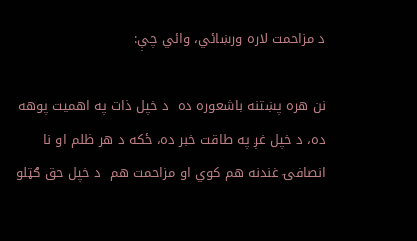د مزاحمت لاره ورښائي، وائي چې:

نن هره پښتنه باشعوره ده  د خپل ذات په اهميت پوهه ده، د خپل غږ په طاقت خبر ده، ځکه د هر ظلم او نا انصافۍ غندنه هم کوي او مزاحمت هم  د خپل حق ګټلو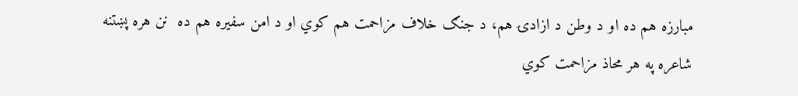مبارزه هم ده او د وطن د ازادۍ هم، د جنګ خلاف مزاحمت هم کوي او د امن سفيره هم ده  نن هره پښتنه شاعره په هر محاذ مزاحمت کوي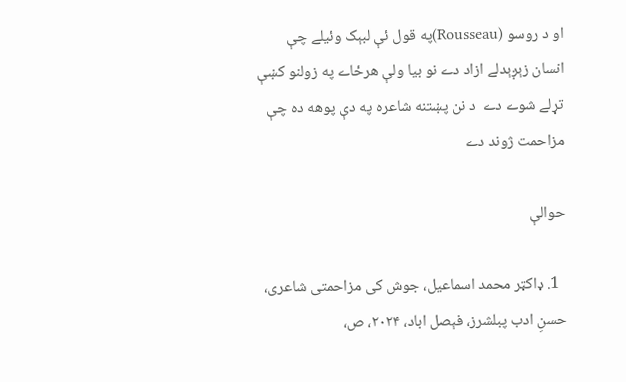او د روسو (Rousseau)په قول ئې لبېک وئيلے چې انسان زېږېدلے ازاد دے نو بيا ولې هرځاے په زولنو کښې تړلے شوے دے  د نن پښتنه شاعره په دې پوهه ده چې مزاحمت ژوند دے

حوالې

  1. ډاکټر محمد اسماعيل، جوش کی مزاحمتی شاعری، حسنِ ادب پبلشرز، فېصل اباد، ۲۰۲۴، ص،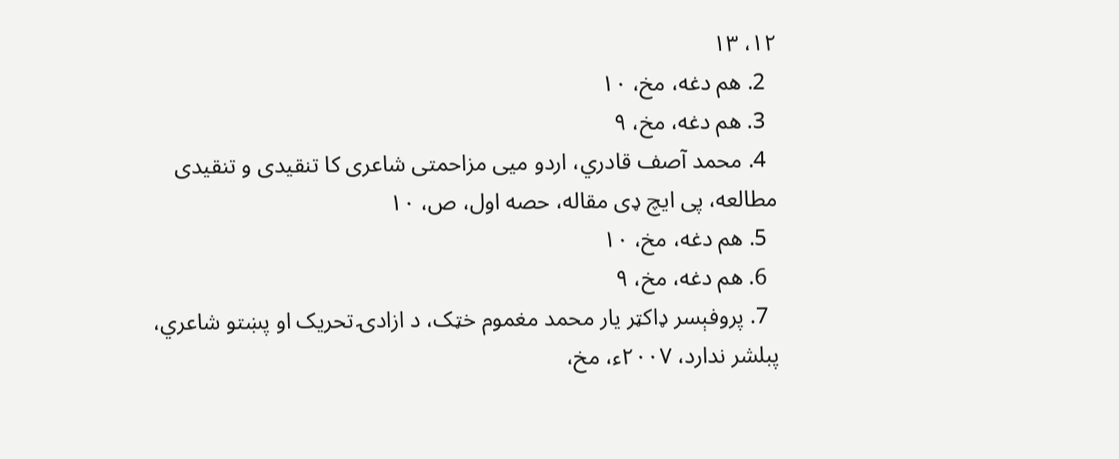۱۲، ۱۳
  2. هم دغه، مخ، ۱۰
  3. هم دغه، مخ، ۹
  4. محمد آصف قادري، اردو ميی مزاحمتی شاعری کا تنقيدی و تنقيدی مطالعه، پی ايچ ډی مقاله، حصه اول، ص، ۱۰
  5. هم دغه، مخ، ۱۰
  6. هم دغه، مخ، ۹
  7. پروفېسر ډاکټر يار محمد مغموم خټک، د ازادۍ تحريک او پښتو شاعري، پبلشر ندارد، ۲۰۰۷ء، مخ،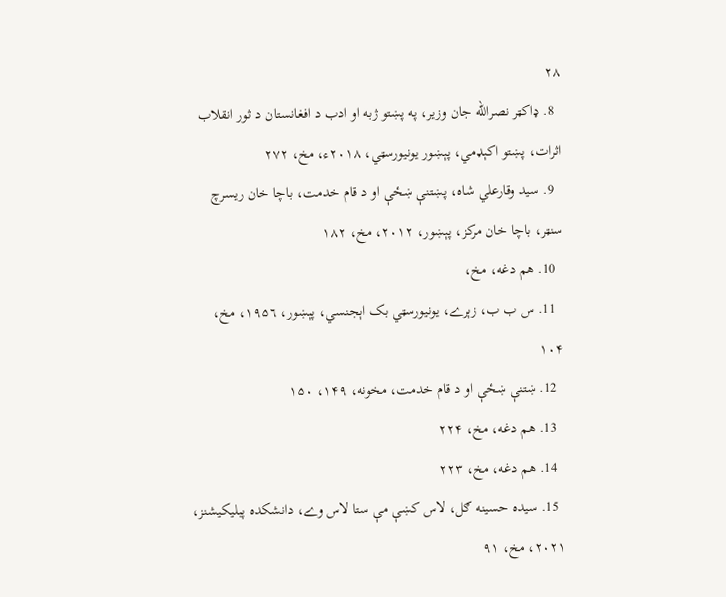۲۸
  8. ډاکټر نصرالله جان وزير، په پښتو ژبه او ادب د افغانستان د ثور انقلاب اثرات، پښتو اکېډمي، پېښور يونيورسټي، ۲۰۱۸ء، مخ، ۲۷۲
  9. سيد وقارعلي شاه، پښتنې ښځې او د قام خدمت، باچا خان ريسرچ سنټر، باچا خان مرکز، پېښور، ۲۰۱۲، مخ، ۱۸۲
  10. هم دغه، مخ،
  11. س ب ب، زېرے، يونيورسټي بک اېجنسي، پېښور، ۱۹۵٦، مخ، ۱۰۴
  12. ښتنې ښځې او د قام خدمت، مخونه، ۱۴۹، ۱۵۰
  13. هم دغه، مخ، ۲۲۴
  14. هم دغه، مخ، ۲۲۳
  15. سيده حسينه ګل، لاس کښې مې ستا لاس وے، دانشکده پبليکيشنز، ۲۰۲۱، مخ، ۹۱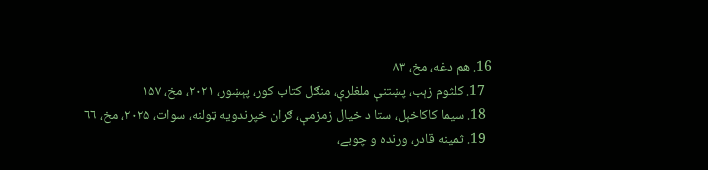16. هم دغه، مخ، ۸۳
  17. کلثوم زېب، پښتنې ملغلرې، منګل کتاب کور، پېښور، ۲۰۲۱، مخ، ۱۵۷
  18. سيما کاکاخېل، ستا د خيال زمزمې، ګران خپرندويه ټولنه، سوات، ۲۰۲۵، مخ، ٦٦
  19. ثمينه قادر، ورنده و چوبے،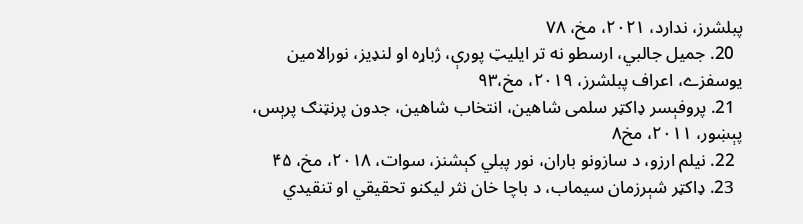پبلشرز، ندارد، ۲۰۲۱، مخ، ۷۸
  20. جميل جالبي، ارسطو نه تر ايليټ پورې، ژباړه او لنډيز، نورالامين يوسفزے، اعراف پبلشرز، ۲۰۱۹، مخ،۹۳
  21. پروفېسر ډاکټر سلمی شاهين، انتخاب شاهين، جدون پرنټنګ پرېس، پېښور، ۲۰۱۱، مخ۸
  22. نيلم ارزو، د سازونو باران، نور پبلي کېشنز، سوات، ۲۰۱۸، مخ، ۴۵
  23. ډاکټر شېرزمان سيماب، د باچا خان نثر ليکنو تحقيقي او تنقيدي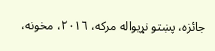جائزه، پښتو نړيواله مرکه، ۲۰۱٦، مخونه،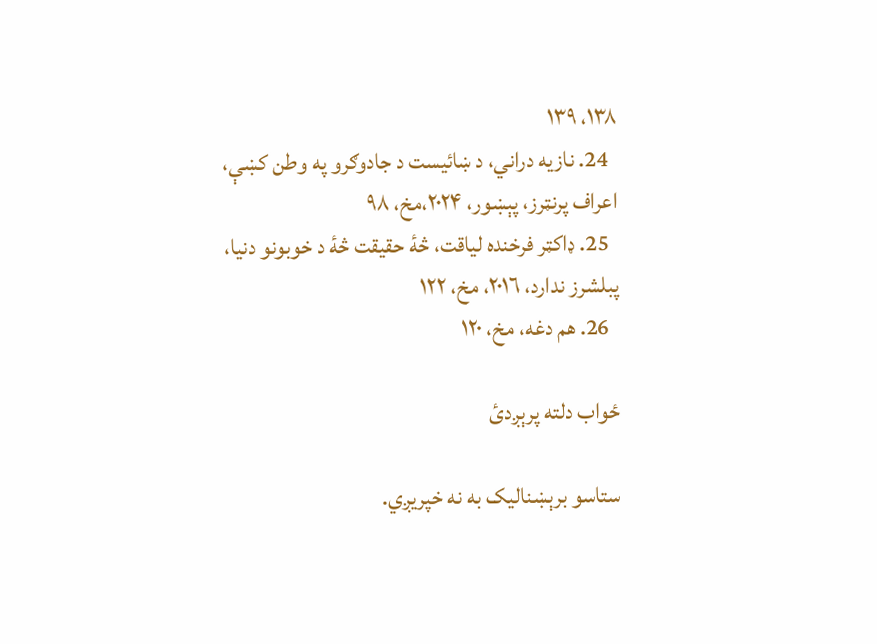۱۳۸، ۱۳۹
  24. نازيه دراني، د ښائيست د جادوګرو په وطن کښې، اعراف پرنټرز، پېښور، ۲۰۲۴،مخ، ۹۸
  25. ډاکټر فرخنده لياقت، څۀ حقيقت څۀ د خوبونو دنيا، پبلشرز ندارد، ۲۰۱٦، مخ، ۱۲۲
  26. هم دغه، مخ، ۱۲۰

ځواب دلته پرېږدئ

ستاسو برېښناليک به نه خپريږي.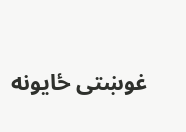غوښتى ځایونه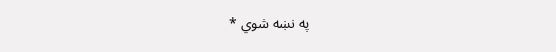په نښه شوي *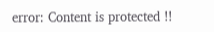error: Content is protected !!